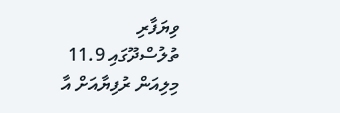ވިޔަފާރި
ތުލުސްދޫގައި 11.9 މިލިއަން ރުފިޔާއަށް އާ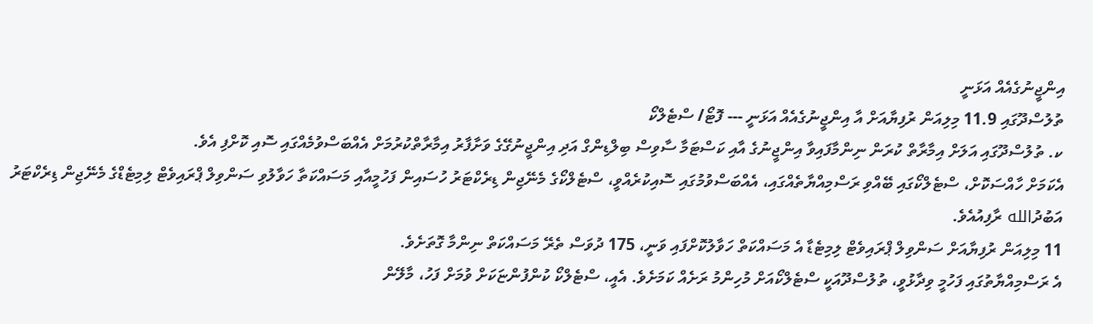އިންޖީނުގެއެއް އަޅަނީ
ތުލުސްދޫގައި 11.9 މިލިއަން ރުފިޔާއަށް އާ އިންޖީނުގެއެއް އަޅަނީ --- ފޮޓޯ/ ސްޓެލްކޯ
ކ. ތުލުސްދޫގައި އަލަށް އިމާރާތް ކުރަން ނިންމާފައިވާ އިންޖީނުގެ އާއި ކަސްޓަމާ ސާވިސް ބިލްޑިންގް އަދި އިންޖީނުގޭގެ ވަށާފާރު އިމާރާތްކުރުމަށް އެއްބަސްވުމެއްގައި ސޮއި ކޮށްފި އެވެ.
އެކަމަށް ހާއްސަކޮށް، ސްޓެލްކޯގައި ބޭއްވި ރަސްމިއްޔާތެއްގައި، އެއްބަސްވުމުގައި ސޮއިކުރެއްވީ، ސްޓެލްކޯގެ މެނޭޖިން ޑިރެކްޓަރު ހުސައިން ފަހުމީއާއި މަސައްކަތާ ހަވާލުވި ސަންވިލް ޕްރައިވެޓް ލިމިޓެޑްގެ މެނޭޖިން ޑިރެކްޓަރު އަބުދުالله ރާފިއުއެވެ.
11 މިލިއަން ރުފިޔާއަށް ސަންވިލް ޕްރައިވެޓް ލިމިޓެޑާ އެ މަސައްކަތް ހަވާލުކޮށްފައި ވަނީ، 175 ދުވަސް ތެރޭ މަސައްކަތް ނިންމާ ގޮތަށެވެ.
އެ ރަސްމިއްޔާތުގައި ފަހުމީ ވިދާޅުވީ، ތުލުސްދޫއަކީ ސްޓެލްކޯއަށް މުހިންމު ރަށެއް ކަމަށެވެ. އެއީ، ސްޓެލްކޯ ކުންފުންޏަކަށް ވުމަށް ފަހު، މާލޭން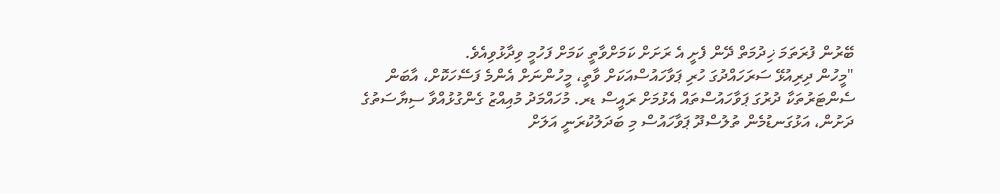ބޭރުން ފުރަތަމަ ޚިދުމަތް ދޭން ފެށީ އެ ރަށަށް ކަމަށްވާތީ ކަމަށް ފަހުމީ ވިދާޅުވިއެވެ.
"މީހުން ދިރިއުޅޭ ސަރަހައްދުގަ ހުރި ޕަވާހައުސްއަކަށް ވާތީ، މީހުންނަށް އެންމެ ފަސޭހަކޮށް، އާބަން ސެންޓަރުތަކާ ދުރުގަ ޕަވާހައުސްތައް އެޅުމަށް ރައީސް ޑރ. މުހައްމަދު މުއިއްޒު ގެންގުޅުއްވާ ސިޔާސަތުގެ ދަށުން، އަޅުގަނޑުމެން ތުލުސްދޫ ޕަވާހައުސް މި ބަދަލުކުރަނީ އަލަށް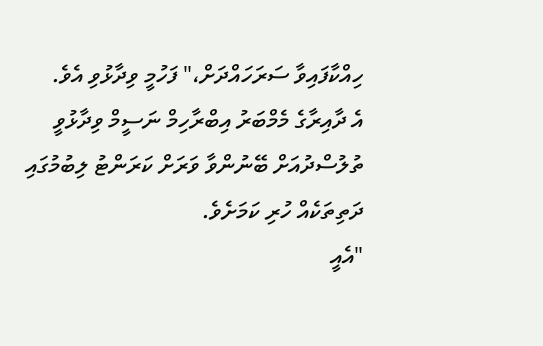ހިއްކާފައިވާ ސަރަހައްދަށް،" ފަހުމީ ވިދާޅުވި އެވެ.
އެ ދާއިރާގެ މެމްބަރު އިބްރާހިމް ނަސީމް ވިދާޅުވީ ތުލުސްދުއަށް ބޭނުންވާ ވަރަށް ކަރަންޓު ލިބުމުގައި ދަތިތަކެއް ހުރި ކަމަށެވެ.
"އެއީ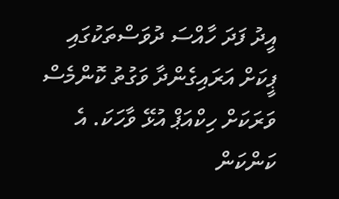އީދު ފަދަ ހާއްސަ ދުވަސްތަކުގައި ޕީކަށް އަރައިގެންދާ ވަގުތު ކޮންމެސް ވަރަކަށް ހިކްއަޕް އުޅޭ ވާހަކަ. އެ ކަންކަން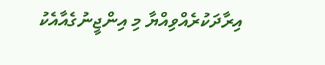އިރާދަކުރެއްވިއްޔާ މި އިންޖީނުގެއާއެކު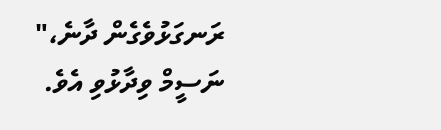ރަނގަޅުވެގެން ދާނެ،" ނަސީމް ވިދާޅުވި އެވެ.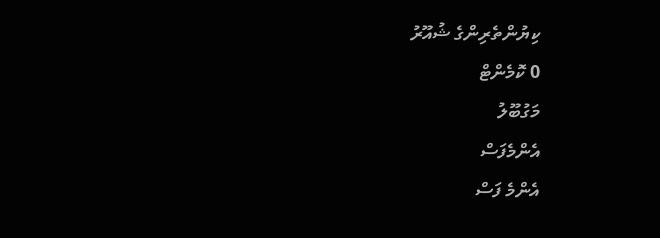ކިޔުންތެރިންގެ ޝުއޫރު
0 ކޮމެންޓް
މަގުބޫލު
އެންމެފަސް
އެންމެ ފަސް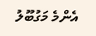އެންމެ މަގުބޫލު